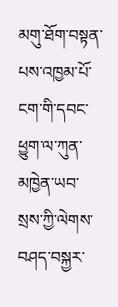མགུ་ཐོག་བསྟན་པས་འཁྱམ་པོ་ངག་གི་དབང་ཕྱུག་ལ་ཀུན་མཁྱེན་ཡབ་སྲས་ཀྱི་ལེགས་བཤད་བསྐྱར་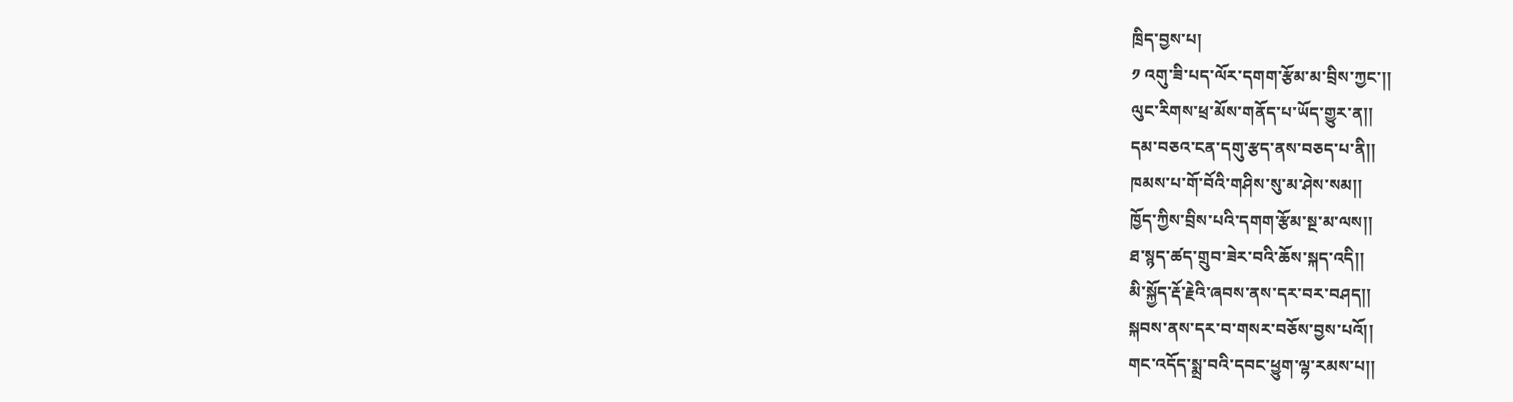ཁྲིད་བྱས་པ།
༡ འགུ་ཟི་པད་ལོར་དགག་རྩོམ་མ་བྲིས་ཀྱང་།།
ལུང་རིགས་ཕྲ་མོས་གནོད་པ་ཡོད་གྱུར་ན།།
དམ་བཅའ་ངན་དགུ་རྩད་ནས་བཅད་པ་ནི།།
ཁམས་པ་གོ་བོའི་གཤིས་སུ་མ་ཤེས་སམ།།
ཁྱོད་ཀྱིས་བྲིས་པའི་དགག་རྩོམ་སྔ་མ་ལས།།
ཐ་སྙད་ཚད་གྲུབ་ཟེར་བའི་ཆོས་སྐད་འདི།།
མི་སྐྱོད་རྡོ་རྗེའི་ཞབས་ནས་དར་བར་བཤད།།
སྐབས་ནས་དར་བ་གསར་བཅོས་བྱས་པའོ།།
གང་འདོད་སྨྲ་བའི་དབང་ཕྱུག་ལྷ་རམས་པ།།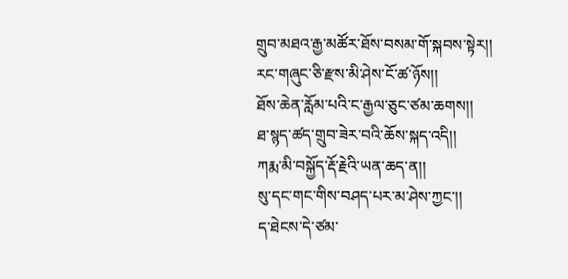གྲུབ་མཐའ་རྒྱ་མཚོར་ཐོས་བསམ་གོ་སྐབས་སྟེར།།
རང་གཞུང་ཅི་རྫས་མི་ཤེས་ངོ་ཚ་ཉོས།།
ཐོས་ཆེན་རློམ་པའི་ང་རྒྱལ་ཅུང་ཙམ་ཆགས།།
ཐ་སྙད་ཚད་གྲུབ་ཟེར་བའི་ཆོས་སྐད་འདི།།
ཀརྨ་མི་བསྐྱོད་རྡོ་རྗེའི་ཡན་ཆད་ན།།
སུ་དང་གང་གིས་བཤད་པར་མ་ཤེས་ཀྱང་།།
ད་ཐེངས་དེ་ཙམ་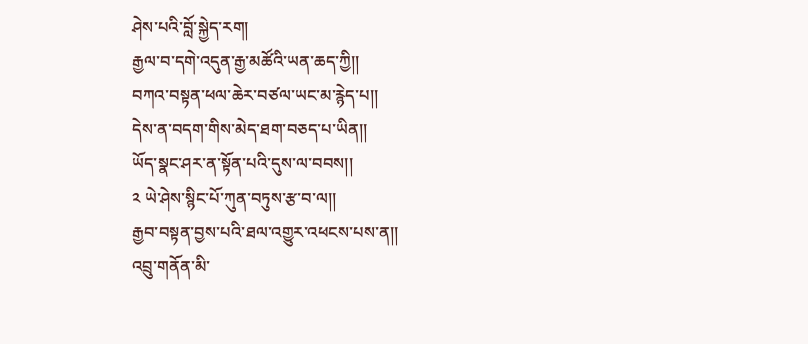ཤེས་པའི་བློ་སྐྱེད་རག།
རྒྱལ་བ་དགེ་འདུན་རྒྱ་མཚོའི་ཡན་ཆད་ཀྱི།།
བཀའ་བསྟན་ཕལ་ཆེར་བཙལ་ཡང་མ་རྙེད་པ།།
དེས་ན་བདག་གིས་མེད་ཐག་བཅད་པ་ཡིན།།
ཡོད་སྣང་ཤར་ན་སྟོན་པའི་དུས་ལ་བབས།།
༢ ཡེ་ཤེས་སྙིང་པོ་ཀུན་བཏུས་རྩ་བ་ལ།།
རྒྱབ་བསྟན་བྱས་པའི་ཐལ་འགྱུར་འཕངས་པས་ན།།
འབྲུ་གནོན་མི་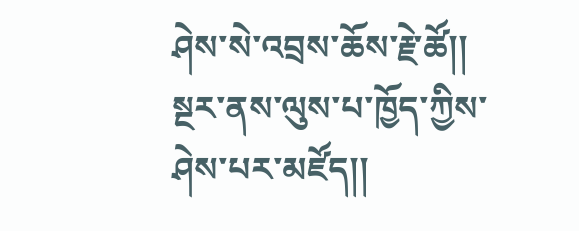ཤེས་སེ་འབྲས་ཆོས་རྗེ་ཚོ།།
སྔར་ནས་ལུས་པ་ཁྱོད་ཀྱིས་ཤེས་པར་མཛོད།།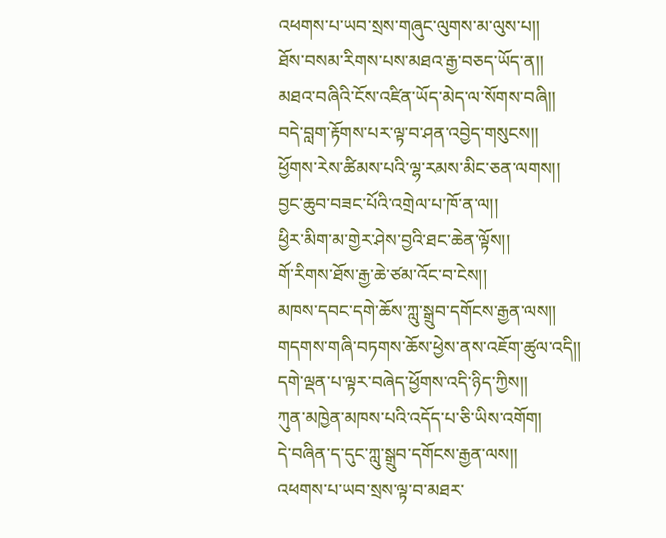འཕགས་པ་ཡབ་སྲས་གཞུང་ལུགས་མ་ལུས་པ།།
ཐོས་བསམ་རིགས་པས་མཐའ་རྒྱ་བཅད་ཡོད་ན།།
མཐའ་བཞིའི་ངོས་འཛིན་ཡོད་མེད་ལ་སོགས་བཞི།།
བདེ་བླག་རྟོགས་པར་ལྟ་བ་ཤན་འབྱེད་གསུངས།།
ཕྱོགས་རེས་ཚིམས་པའི་ལྷ་རམས་མིང་ཅན་ལགས།།
བྱང་ཆུབ་བཟང་པོའི་འགྲེལ་པ་ཁོ་ན་ལ།།
ཕྱིར་མིག་མ་གྱེར་ཤེས་བྱའི་ཐང་ཆེན་ལྟོས།།
གོ་རིགས་ཐོས་རྒྱ་ཆེ་ཙམ་འོང་བ་ངེས།།
མཁས་དབང་དགེ་ཆོས་ཀླུ་སྒྲུབ་དགོངས་རྒྱན་ལས།།
གདགས་གཞི་བཏགས་ཆོས་ཕྱེས་ནས་འཇོག་ཚུལ་འདི།།
དགེ་ལྡན་པ་ལྟར་བཞེད་ཕྱོགས་འདི་ཉིད་ཀྱིས།།
ཀུན་མཁྱེན་མཁས་པའི་འདོད་པ་ཅི་ཡིས་འགོག།
དེ་བཞིན་ད་དུང་ཀླུ་སྒྲུབ་དགོངས་རྒྱན་ལས།།
འཕགས་པ་ཡབ་སྲས་ལྟ་བ་མཐར་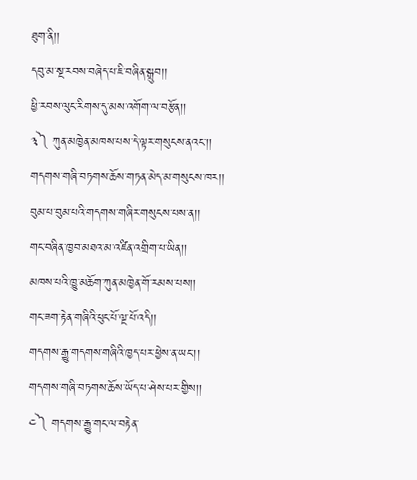ཐུག་ནི།།
དབུ་མ་སྔ་རབས་བཞེད་པ་ཇི་བཞིན་སྒྲུབ།།
ཕྱི་རབས་ལུང་རིགས་དུ་མས་འགོག་ལ་བརྩོན།།
༣༽ ཀུན་མཁྱེན་མཁས་པས་དེ་ལྟར་གསུངས་ནའང་།།
གདགས་གཞི་བཏགས་ཆོས་གཏན་མེད་མ་གསུངས་ཁར།།
བུམ་པ་བུམ་པའི་གདགས་གཞིར་གསུངས་པས་ན།།
གང་བཞིན་ཁྱབ་མཐའ་མ་འཛིན་འགྲིག་པ་ཡིན།།
མཁས་པའི་ཁྱུ་མཆོག་ཀུན་མཁྱེན་གོ་རམས་པས།།
གང་ཟག་རྟེན་གཞིའི་ཕུང་པོ་ལྔ་པོ་འདི།།
གདགས་རྒྱུ་གདགས་གཞིའི་ཁྱད་པར་ཕྱེས་ན་ཡང་།།
གདགས་གཞི་བཏགས་ཆོས་ཡོད་པ་ཤེས་པར་གྱིས།།
༤༽ གདགས་རྒྱུ་གང་ལ་བརྟེན་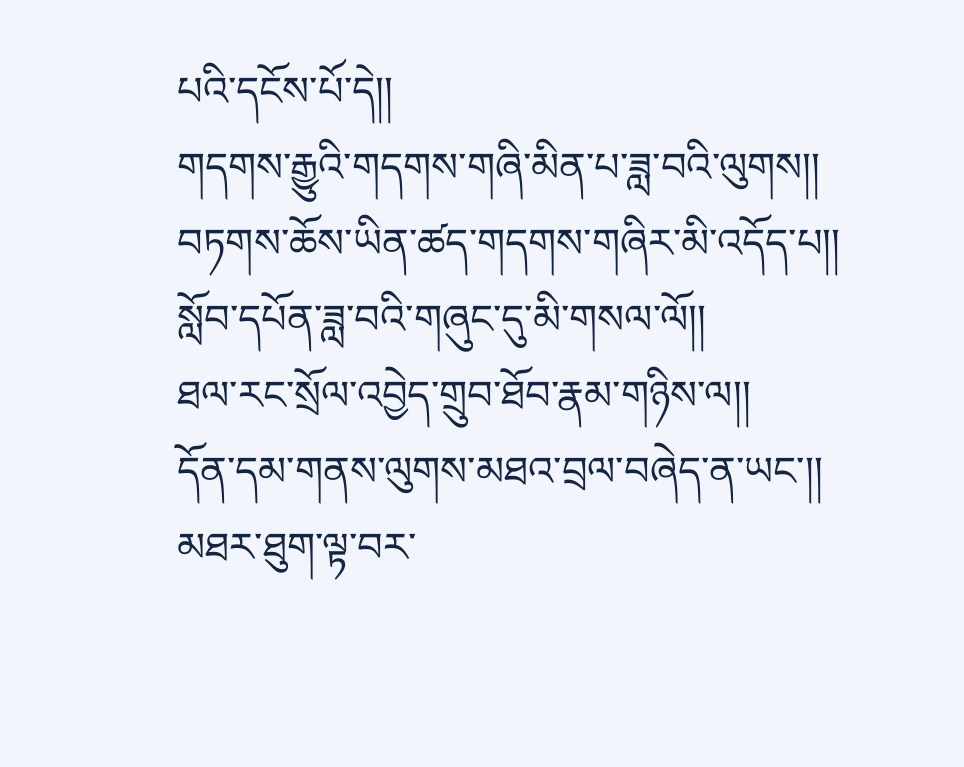པའི་དངོས་པོ་དེ།།
གདགས་རྒྱུའི་གདགས་གཞི་མིན་པ་ཟླ་བའི་ལུགས།།
བཏགས་ཆོས་ཡིན་ཚད་གདགས་གཞིར་མི་འདོད་པ།།
སློབ་དཔོན་ཟླ་བའི་གཞུང་དུ་མི་གསལ་ལོ།།
ཐལ་རང་སྲོལ་འབྱེད་གྲུབ་ཐོབ་རྣམ་གཉིས་ལ།།
དོན་དམ་གནས་ལུགས་མཐའ་བྲལ་བཞེད་ན་ཡང་།།
མཐར་ཐུག་ལྟ་བར་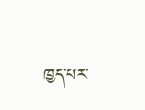ཁྱད་པར་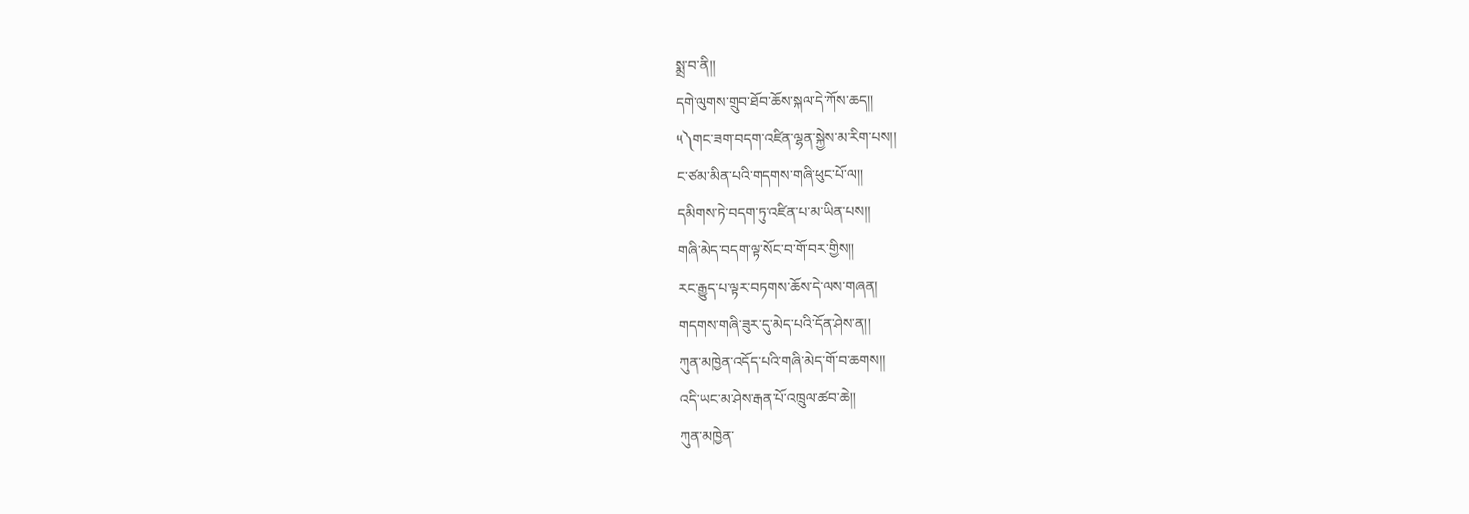སྨྲ་བ་ནི།།
དགེ་ལུགས་གྲུབ་ཐོབ་ཆོས་སྐལ་དེ་ཀོས་ཆད།།
༥༽གང་ཟག་བདག་འཛིན་ལྷན་སྐྱེས་མ་རིག་པས།།
ང་ཙམ་མིན་པའི་གདགས་གཞི་ཕུང་པོ་ལ།།
དམིགས་ཏེ་བདག་ཏུ་འཛིན་པ་མ་ཡིན་པས།།
གཞི་མེད་བདག་ལྟ་སོང་བ་གོ་བར་གྱིས།།
རང་རྒྱུད་པ་ལྟར་བཏགས་ཆོས་དེ་ལས་གཞན།
གདགས་གཞི་ཟུར་དུ་མེད་པའི་དོན་ཤེས་ན།།
ཀུན་མཁྱེན་འདོད་པའི་གཞི་མེད་གོ་བ་ཆགས།།
འདི་ཡང་མ་ཤེས་རྒན་པོ་འཁྲུལ་ཚབ་ཆེ།།
ཀུན་མཁྱེན་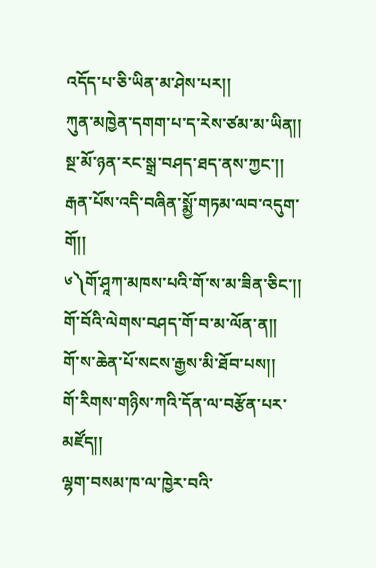འདོད་པ་ཅི་ཡིན་མ་ཤེས་པར།།
ཀུན་མཁྱེན་དགག་པ་ད་རེས་ཙམ་མ་ཡིན།།
སྔ་མོ་ཉན་རང་སྒྲ་བཤད་ཐད་ནས་ཀྱང་།།
རྒན་པོས་འདི་བཞིན་སྨྱོ་གཏམ་ལབ་འདུག་གོ།།
༦༽གོ་ཤཱཀ་མཁས་པའི་གོ་ས་མ་ཟིན་ཅིང་།།
གོ་བོའི་ལེགས་བཤད་གོ་བ་མ་ལོན་ན།།
གོ་ས་ཆེན་པོ་སངས་རྒྱས་མི་ཐོབ་པས།།
གོ་རིགས་གཉིས་ཀའི་དོན་ལ་བརྩོན་པར་མཛོད།།
ལྷག་བསམ་ཁ་ལ་ཁྱེར་བའི་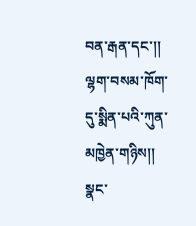བན་རྒན་དང་།།
ལྷག་བསམ་ཁོག་དུ་སྨིན་པའི་ཀུན་མཁྱེན་གཉིས།།
སྣང་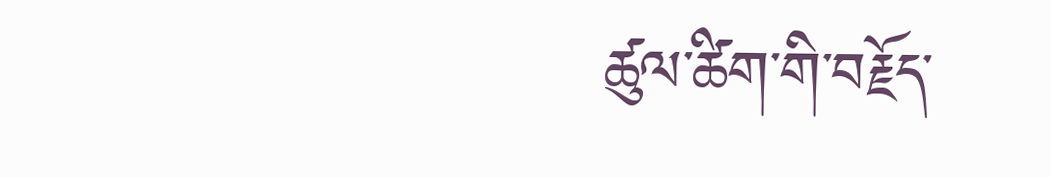ཚུལ་ཚིག་གི་བརྗོད་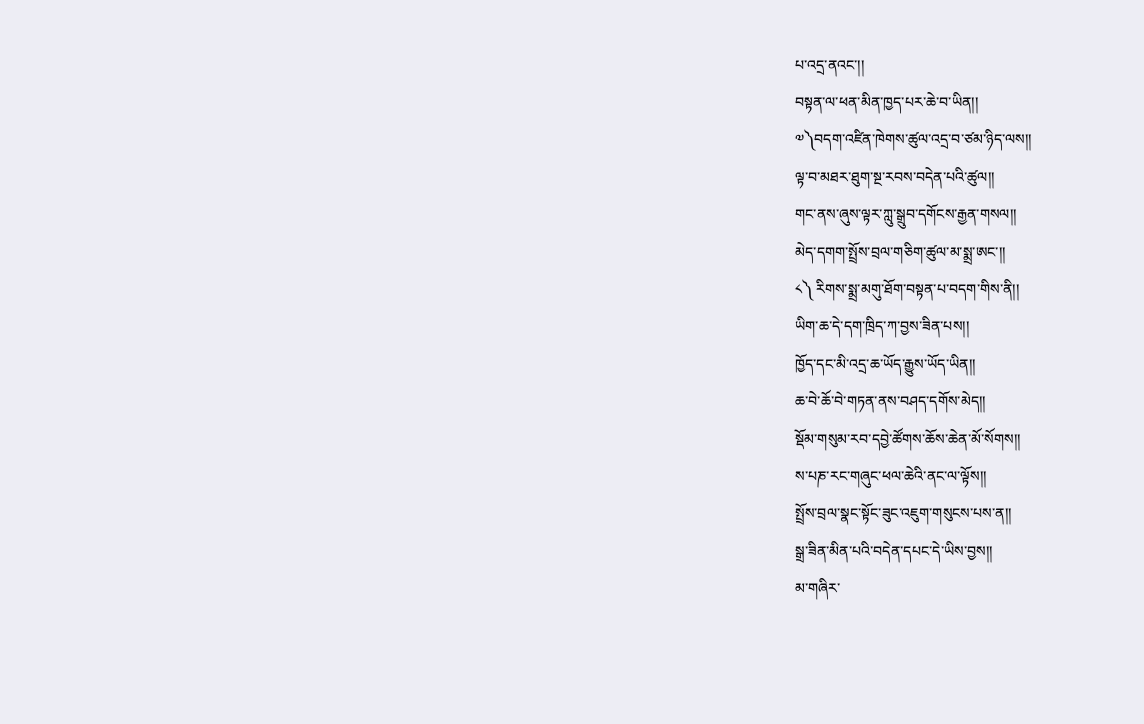པ་འདྲ་ནའང་།།
བསྟན་ལ་ཕན་མིན་ཁྱད་པར་ཆེ་བ་ཡིན།།
༧༽བདག་འཛིན་ཁེགས་ཚུལ་འདྲ་བ་ཙམ་ཉིད་ལས།།
ལྟ་བ་མཐར་ཐུག་སྔ་རབས་བདེན་པའི་ཚུལ།།
གང་ནས་ཞུས་ལྟར་ཀླུ་སྒྲུབ་དགོངས་རྒྱན་གསལ།།
མེད་དགག་སྤྲོས་བྲལ་གཅིག་ཚུལ་མ་སྨྲ་ཨང་།།
༨༽ རིགས་སྨྲ་མགུ་ཐོག་བསྟན་པ་བདག་གིས་ནི།།
ཡིག་ཆ་དེ་དག་ཁྲིད་ཀ་བྱས་ཟིན་པས།།
ཁྱོད་དང་མི་འདྲ་ཆ་ཡོད་རྒྱུས་ཡོད་ཡིན།།
ཆ་བེ་ཆོ་བེ་གཏན་ནས་བཤད་དགོས་མེད།།
སྡོམ་གསུམ་རབ་དབྱེ་ཚོགས་ཆོས་ཆེན་མོ་སོགས།།
ས་པཎ་རང་གཞུང་ཕལ་ཆེའི་ནང་ལ་ལྟོས།།
སྤྲོས་བྲལ་སྣང་སྟོང་ཟུང་འཇུག་གསུངས་པས་ན།།
སྒྲ་ཟིན་མིན་པའི་བདེན་དཔང་དེ་ཡིས་བྱས།།
མ་གཞིར་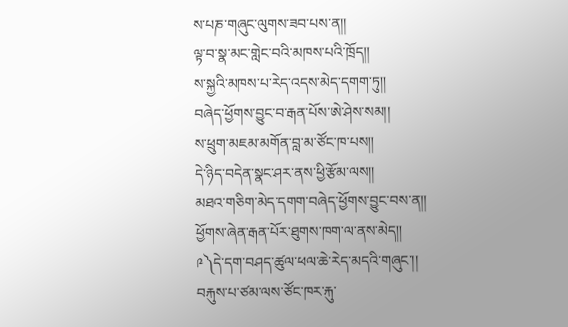ས་པཎ་གཞུང་ལུགས་ཟབ་པས་ན།།
ལྟ་བ་སྣ་མང་གླེང་བའི་མཁས་པའི་ཁྲོད།།
ས་སྐྱའི་མཁས་པ་རེད་འདས་མེད་དགག་ཏུ།།
བཞེད་ཕྱོགས་བྱུང་བ་རྒན་པོས་ཨེ་ཤེས་སམ།།
ས་ཕྲུག་མཇམ་མགོན་བླ་མ་ཙོང་ཁ་པས།།
དེ་ཉིད་བདེན་སྣང་ཤར་ནས་ཕྱི་རྩོམ་ལས།།
མཐའ་གཅིག་མེད་དགག་བཞེད་ཕྱོགས་བྱུང་བས་ན།།
ཕྱོགས་ཞེན་རྒན་པོར་ཐུགས་ཁག་ལ་ནས་མེད།།
༩༽དེ་དག་བཤད་ཚུལ་ཕལ་ཆེ་རེད་མདའི་གཞུང་།།
བརྐུས་པ་ཙམ་ལས་ཙོང་ཁར་རྐུ་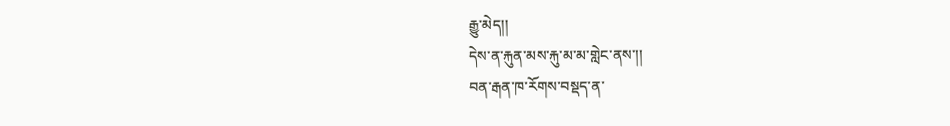རྒྱུ་མེད།།
དེས་ན་རྐུན་མས་རྐུ་མ་མ་གླེང་ནས་།།
བན་རྒན་ཁ་རོགས་བསྡད་ན་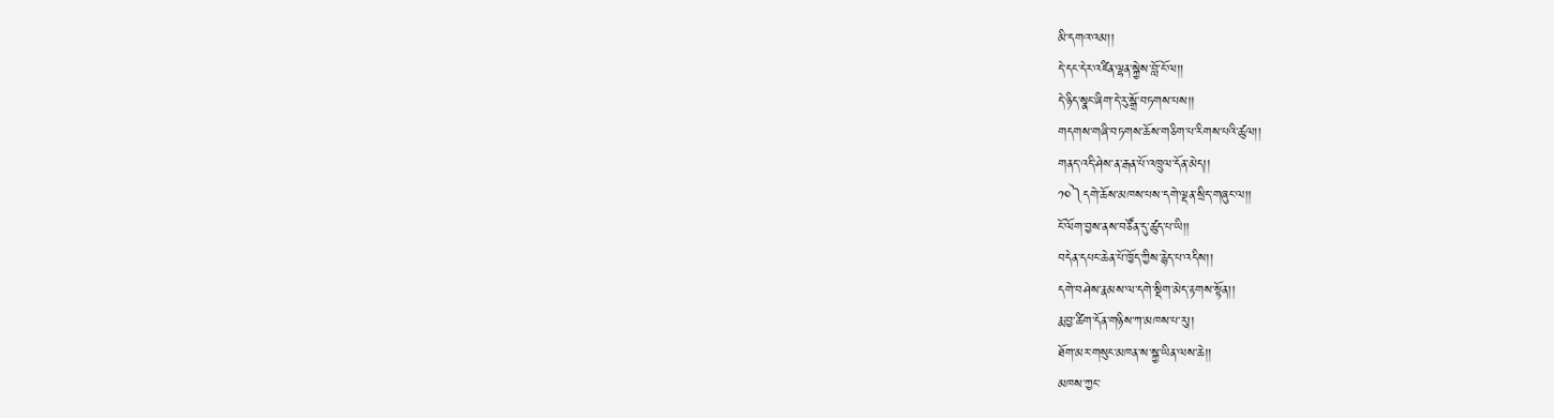མི་དགའ་འམ།།
དེ་དང་དེར་འཛིན་ལྷན་སྐྱེས་བློ་ངོ་ལ།།
དེ་ཉིད་སྣང་ཞིག་དེ་རུ་སྒྲོ་བཏགས་པས།།
གདགས་གཞི་བཏགས་ཆོས་གཅིག་པ་རིགས་པའི་ཚུལ།།
གནད་འདི་ཤེས་ན་རྒན་པོ་འཁྲུལ་དོན་མེད།།
༡༠༽དགེ་ཆོས་མཁས་པས་དགེ་ལྡན་སྲིད་གཞུང་ལ།།
ངོ་ལོག་བྱས་ནས་བཙོན་དུ་ཚུད་པ་ཡི།།
བདེན་དཔང་ཆེན་པོ་ཁྱོད་ཀྱིས་རྙེད་པ་འདིས།།
དགེ་བཤེས་རྣམས་ལ་དགེ་སྡིག་མེད་རྟགས་སྟོན།།
རྨ་བྱ་ཚིག་དོན་གཉིས་ཀ་མཁས་པ་རུ།།
ཐོག་མར་གསུང་མཁན་ས་སྐྱ་ཡིན་ལས་ཆེ།།
མཁས་ཀྱང་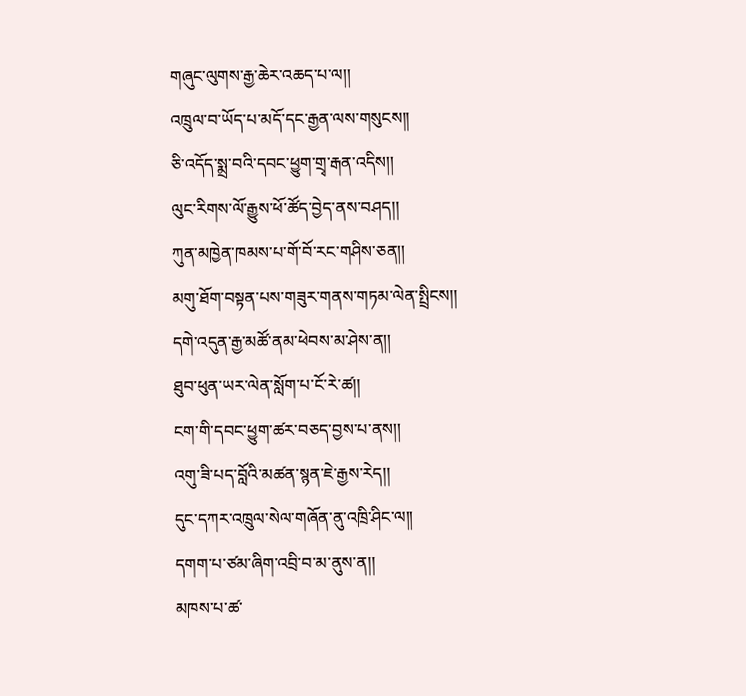གཞུང་ལུགས་རྒྱ་ཆེར་འཆད་པ་ལ།།
འཁྲུལ་བ་ཡོད་པ་མདོ་དང་རྒྱན་ལས་གསུངས།།
ཅི་འདོད་སྨྲ་བའི་དབང་ཕྱུག་གྲྭ་རྒན་འདིས།།
ལུང་རིགས་ལོ་རྒྱུས་ཕོ་ཚོད་བྱེད་ནས་བཤད།།
ཀུན་མཁྱེན་ཁམས་པ་གོ་བོ་རང་གཤིས་ཅན།།
མགུ་ཐོག་བསྟན་པས་གཟུར་གནས་གཏམ་ལེན་སྤྲིངས།།
དགེ་འདུན་རྒྱ་མཚོ་ནམ་ཕེབས་མ་ཤེས་ན།།
ཐུབ་ཕུན་ཡར་ལེན་སློག་པ་ངོ་རེ་ཚ།།
ངག་གི་དབང་ཕྱུག་ཚར་བཅད་བྱས་པ་ནས།།
འགུ་ཟི་པད་བློའི་མཚན་སྙན་ཇེ་རྒྱས་རེད།།
དུང་དཀར་འཁྲུལ་སེལ་གཞོན་ནུ་འཁྲི་ཤིང་ལ།།
དགག་པ་ཙམ་ཞིག་འབྲི་བ་མ་ནུས་ན།།
མཁས་པ་ཚ་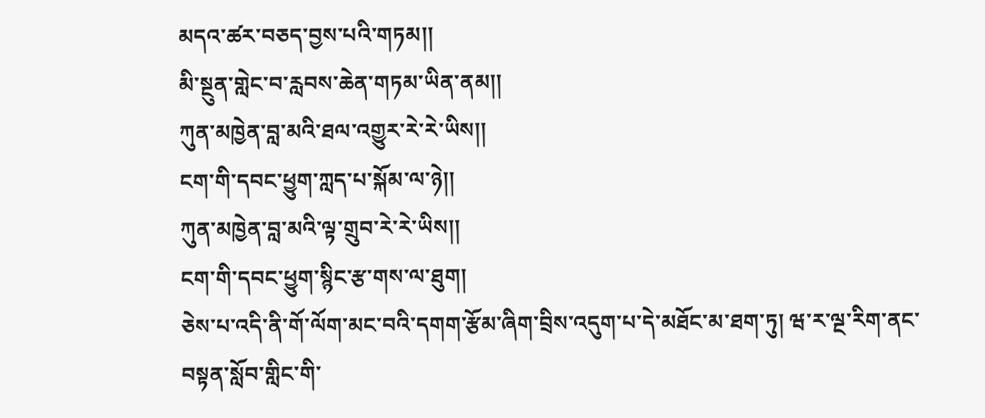མདའ་ཚར་བཅད་བྱས་པའི་གཏམ།།
མི་སྔུན་གླེང་བ་རླབས་ཆེན་གཏམ་ཡིན་ནམ།།
ཀུན་མཁྱེན་བླ་མའི་ཐལ་འགྱུར་རེ་རེ་ཡིས།།
ངག་གི་དབང་ཕྱུག་ཀླད་པ་སྐོམ་ལ་ཉེ།།
ཀུན་མཁྱེན་བླ་མའི་ལྟ་གྲུབ་རེ་རེ་ཡིས།།
ངག་གི་དབང་ཕྱུག་སྙིང་རྩ་གས་ལ་ཐུག།
ཅེས་པ་འདི་ནི་གོ་ལོག་མང་བའི་དགག་རྩོམ་ཞིག་བྲིས་འདུག་པ་དེ་མཐོང་མ་ཐག་ཏུ། ཝ་ར་ལྔ་རིག་ནང་བསྟན་སློབ་གླིང་གི་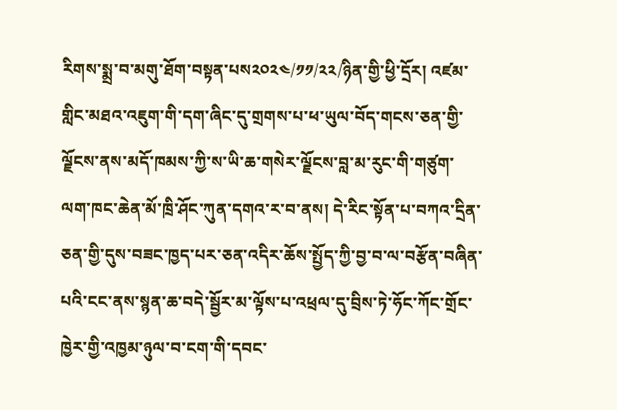རིགས་སྨྲ་བ་མགུ་ཐོག་བསྟན་པས༢༠༢༤/༡༡/༢༢/ཉིན་གྱི་ཕྱི་དྲོར། འཛམ་གླིང་མཐའ་འཇུག་གི་དག་ཞིང་དུ་གྲགས་པ་ཕ་ཡུལ་བོད་གངས་ཅན་གྱི་ལྗོངས་ནས་མདོ་ཁམས་ཀྱི་ས་ཡི་ཆ་གསེར་ལྗོངས་བླ་མ་རུང་གི་གཙུག་ལག་ཁང་ཆེན་མོ་ཁྲི་ཤོང་ཀུན་དགའ་ར་བ་ནས། དེ་རིང་སྟོན་པ་བཀའ་དྲིན་ཅན་གྱི་དུས་བཟང་ཁྱད་པར་ཅན་འདིར་ཆོས་སྤྱོད་ཀྱི་བྱ་བ་ལ་བརྩོན་བཞིན་པའི་ངང་ནས་སྙན་ཆ་བདེ་སྦྱོར་མ་ལྟོས་པ་འཕྲལ་དུ་བྲིས་ཏེ་ཧོང་ཀོང་གྲོང་ཁྱེར་གྱི་འཁྱམ་ཉུལ་བ་ངག་གི་དབང་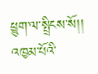ཕྱུག་ལ་སྤྲིངས་སོ།།
འཁྱམ་པོའི་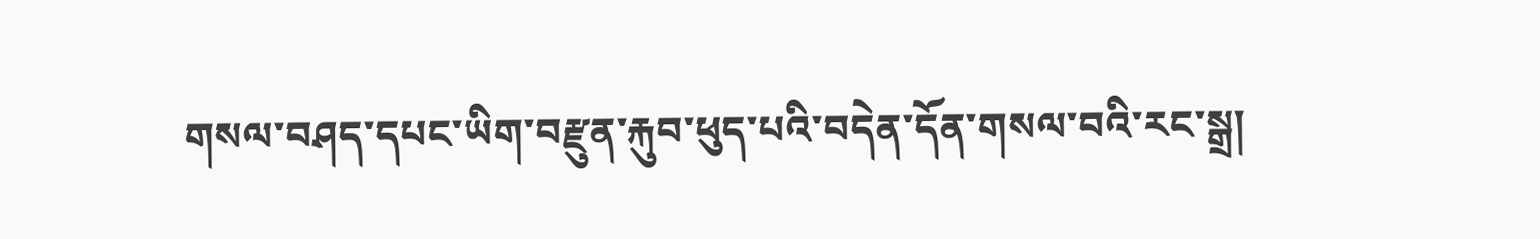གསལ་བཤད་དཔང་ཡིག་བརྫུན་རྐུབ་ཕུད་པའི་བདེན་དོན་གསལ་བའི་རང་སྒྲ།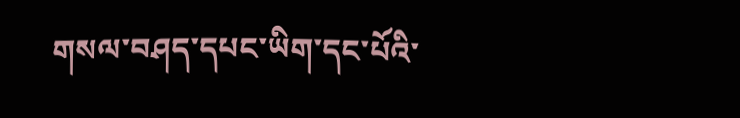གསལ་བཤད་དཔང་ཡིག་དང་པོའི་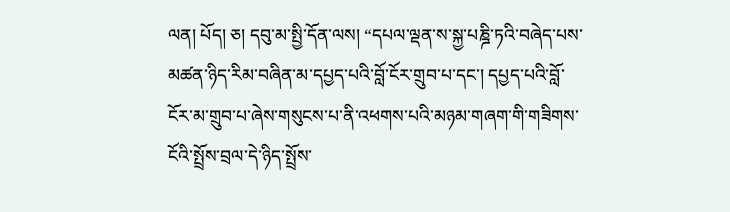ལན། པོད། ཅ། དབུ་མ་སྤྱི་དོན་ལས། “དཔལ་ལྡན་ས་སྐྱ་པཎྜི་ཏའི་བཞེད་པས་མཚན་ཉིད་རིམ་བཞིན་མ་དཔྱད་པའི་བློ་ངོར་གྲུབ་པ་དང་། དཔྱད་པའི་བློ་ངོར་མ་གྲུབ་པ་ཞེས་གསུངས་པ་ནི་འཕགས་པའི་མཉམ་གཞག་གི་གཟིགས་ངོའི་སྤྲོས་བྲལ་དེ་ཉིད་སྤྲོས་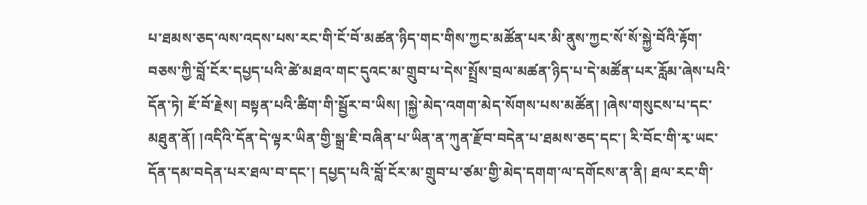པ་ཐམས་ཅད་ལས་འདས་པས་རང་གི་ངོ་བོ་མཚན་ཉིད་གང་གིས་ཀྱང་མཚོན་པར་མི་ནུས་ཀྱང་སོ་སོ་སྐྱེ་བོའི་རྟོག་བཅས་ཀྱི་བློ་ངོར་དཔྱད་པའི་ཚེ་མཐའ་གང་དུའང་མ་གྲུབ་པ་དེས་སྤྲོས་བྲལ་མཚན་ཉིད་པ་དེ་མཚོན་པར་རློམ་ཞེས་པའི་དོན་ཏེ། ཇོ་བོ་རྗེས། བསྟན་པའི་ཚིག་གི་སྦྱོར་བ་ཡིས། །སྐྱེ་མེད་འགག་མེད་སོགས་པས་མཚོན། །ཞེས་གསུངས་པ་དང་མཐུན་ནོ། །འདིའི་དོན་དེ་ལྟར་ཡིན་གྱི་སྒྲ་ཇི་བཞིན་པ་ཡིན་ན་ཀུན་རྫོབ་བདེན་པ་ཐམས་ཅད་དང་། རི་བོང་གི་རྭ་ཡང་དོན་དམ་བདེན་པར་ཐལ་བ་དང་། དཔྱད་པའི་བློ་ངོར་མ་གྲུབ་པ་ཙམ་གྱི་མེད་དགག་ལ་དགོངས་ན་ནི། ཐལ་རང་གི་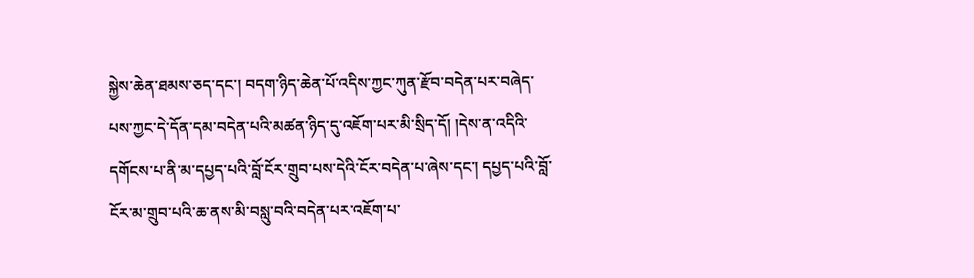སྐྱེས་ཆེན་ཐམས་ཅད་དང་། བདག་ཉིད་ཆེན་པོ་འདིས་ཀྱང་ཀུན་རྫོབ་བདེན་པར་བཞེད་པས་ཀྱང་དེ་དོན་དམ་བདེན་པའི་མཚན་ཉིད་དུ་འཇོག་པར་མི་སྲིད་དོ། །དེས་ན་འདིའི་དགོངས་པ་ནི་མ་དཔྱད་པའི་བློ་ངོར་གྲུབ་པས་དེའི་ངོར་བདེན་པ་ཞེས་དང་། དཔྱད་པའི་བློ་ངོར་མ་གྲུབ་པའི་ཆ་ནས་མི་བསླུ་བའི་བདེན་པར་འཇོག་པ་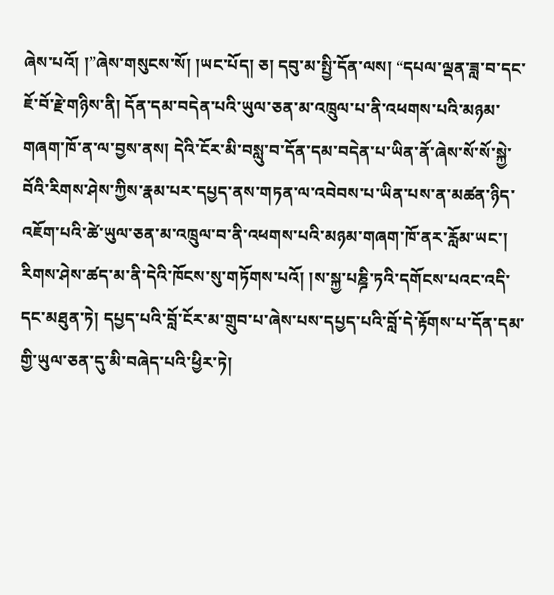ཞེས་པའོ། །”ཞེས་གསུངས་སོ། །ཡང་པོད། ཅ། དབུ་མ་སྤྱི་དོན་ལས། “དཔལ་ལྡན་ཟླ་བ་དང་ཇོ་བོ་རྗེ་གཉིས་ནི། དོན་དམ་བདེན་པའི་ཡུལ་ཅན་མ་འཁྲུལ་པ་ནི་འཕགས་པའི་མཉམ་གཞག་ཁོ་ན་ལ་བྱས་ནས། དེའི་ངོར་མི་བསླུ་བ་དོན་དམ་བདེན་པ་ཡིན་ནོ་ཞེས་སོ་སོ་སྐྱེ་བོའི་རིགས་ཤེས་ཀྱིས་རྣམ་པར་དཔྱད་ནས་གཏན་ལ་འབེབས་པ་ཡིན་པས་ན་མཚན་ཉིད་འཇོག་པའི་ཚེ་ཡུལ་ཅན་མ་འཁྲུལ་བ་ནི་འཕགས་པའི་མཉམ་གཞག་ཁོ་ནར་རློམ་ཡང་། རིགས་ཤེས་ཚད་མ་ནི་དེའི་ཁོངས་སུ་གཏོགས་པའོ། །ས་སྐྱ་པཎྜི་ཏའི་དགོངས་པའང་འདི་དང་མཐུན་ཏེ། དཔྱད་པའི་བློ་ངོར་མ་གྲུབ་པ་ཞེས་པས་དཔྱད་པའི་བློ་དེ་རྟོགས་པ་དོན་དམ་གྱི་ཡུལ་ཅན་དུ་མི་བཞེད་པའི་ཕྱིར་ཏེ།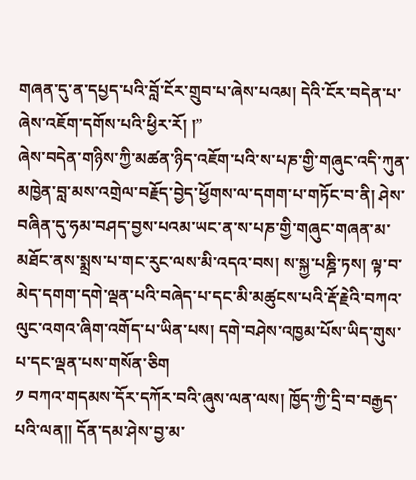གཞན་དུ་ན་དཔྱད་པའི་བློ་ངོར་གྲུབ་པ་ཞེས་པའམ། དེའི་ངོར་བདེན་པ་ཞེས་འཇོག་དགོས་པའི་ཕྱིར་རོ། །”
ཞེས་བདེན་གཉིས་ཀྱི་མཚན་ཉིད་འཇོག་པའི་ས་པཎ་གྱི་གཞུང་འདི་ཀུན་མཁྱེན་བླ་མས་འགྲེལ་བརྗོད་བྱེད་ཕྱོགས་ལ་དགག་པ་གཏོང་བ་ནི། ཤེས་བཞིན་དུ་ཧམ་བཤད་བྱས་པའམ་ཡང་ན་ས་པཎ་གྱི་གཞུང་གཞན་མ་མཐོང་ནས་སྨྲས་པ་གང་རུང་ལས་མི་འདའ་བས། ས་སྐྱ་པཎྜི་ཏས། ལྟ་བ་མེད་དགག་དགེ་ལྡན་པའི་བཞེད་པ་དང་མི་མཚུངས་པའི་རྡོ་རྗེའི་བཀའ་ལུང་འགའ་ཞིག་འགོད་པ་ཡིན་པས། དགེ་བཤེས་འཁྱམ་པོས་ཡིད་གུས་པ་དང་ལྡན་པས་གསོན་ཅིག
༡ བཀའ་གདམས་དོར་དཀོར་བའི་ཞུས་ལན་ལས། ཁྱོད་ཀྱི་དྲི་བ་བརྒྱད་པའི་ལན།། དོན་དམ་ཤེས་བྱ་མ་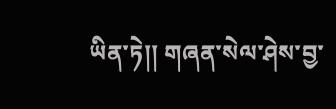ཡིན་ཏེ།། གཞན་སེལ་ཤེས་བྱ་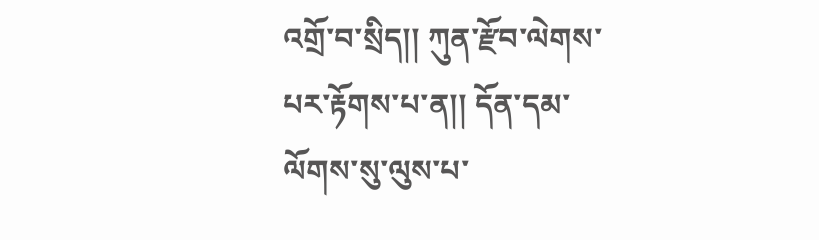འགྲོ་བ་སྲིད།། ཀུན་རྫོབ་ལེགས་པར་རྟོགས་པ་ན།། དོན་དམ་ལོགས་སུ་ལུས་པ་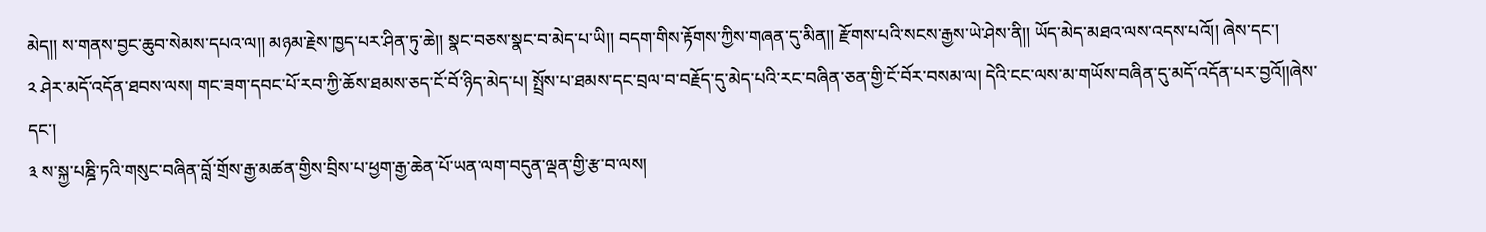མེད།། ས་གནས་བྱང་ཆུབ་སེམས་དཔའ་ལ།། མཉམ་རྗེས་ཁྱད་པར་ཤིན་ཏུ་ཆེ།། སྣང་བཅས་སྣང་བ་མེད་པ་ཡི།། བདག་གིས་རྟོགས་ཀྱིས་གཞན་དུ་མིན།། རྫོགས་པའི་སངས་རྒྱས་ཡེ་ཤེས་ནི།། ཡོད་མེད་མཐའ་ལས་འདས་པའོ།། ཞེས་དང་།
༢ ཤེར་མདོ་འདོན་ཐབས་ལས། གང་ཟག་དབང་པོ་རབ་ཀྱི་ཆོས་ཐམས་ཅད་ངོ་བོ་ཉིད་མེད་པ། སྤྲོས་པ་ཐམས་དང་བྲལ་བ་བརྗོད་དུ་མེད་པའི་རང་བཞིན་ཅན་གྱི་ངོ་བོར་བསམ་ལ། དེའི་ངང་ལས་མ་གཡོས་བཞིན་དུ་མདོ་འདོན་པར་བྱའོ།།ཞེས་དང་།
༣ ས་སྐྱ་པཎྜི་ཏའི་གསུང་བཞིན་བློ་གྲོས་རྒྱ་མཚན་གྱིས་བྲིས་པ་ཕྱག་རྒྱ་ཆེན་པོ་ཡན་ལག་བདུན་ལྡན་གྱི་རྩ་བ་ལས།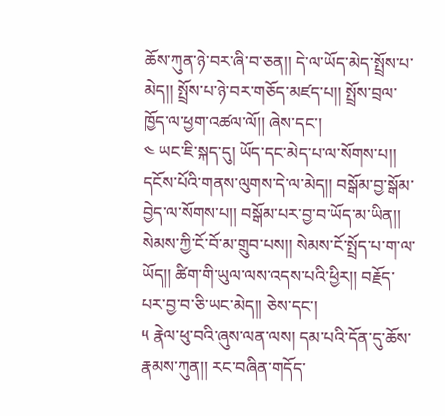ཆོས་ཀུན་ཉེ་བར་ཞི་བ་ཅན།། དེ་ལ་ཡོད་མེད་སྤྲོས་པ་མེད།། སྤྲོས་པ་ཉེ་བར་གཅོད་མཛད་པ།། སྤྲོས་བྲལ་ཁྱོད་ལ་ཕྱག་འཚལ་ལོ།། ཞེས་དང་།
༤ ཡང་ཇི་སྐད་དུ། ཡོད་དང་མེད་པ་ལ་སོགས་པ།། དངོས་པོའི་གནས་ལུགས་དེ་ལ་མེད།། བསྒོམ་བྱ་སྒོམ་བྱེད་ལ་སོགས་པ།། བསྒོམ་པར་བྱ་བ་ཡོད་མ་ཡིན།། སེམས་ཀྱི་ངོ་བོ་མ་གྲུབ་པས།། སེམས་ངོ་སྤྲོད་པ་ག་ལ་ཡོད།། ཚིག་གི་ཡུལ་ལས་འདས་པའི་ཕྱིར།། བརྗོད་པར་བྱ་བ་ཅི་ཡང་མེད།། ཅེས་དང་།
༥ རྣེལ་ཕུ་བའི་ཞུས་ལན་ལས། དམ་པའི་དོན་དུ་ཆོས་རྣམས་ཀུན།། རང་བཞིན་གདོད་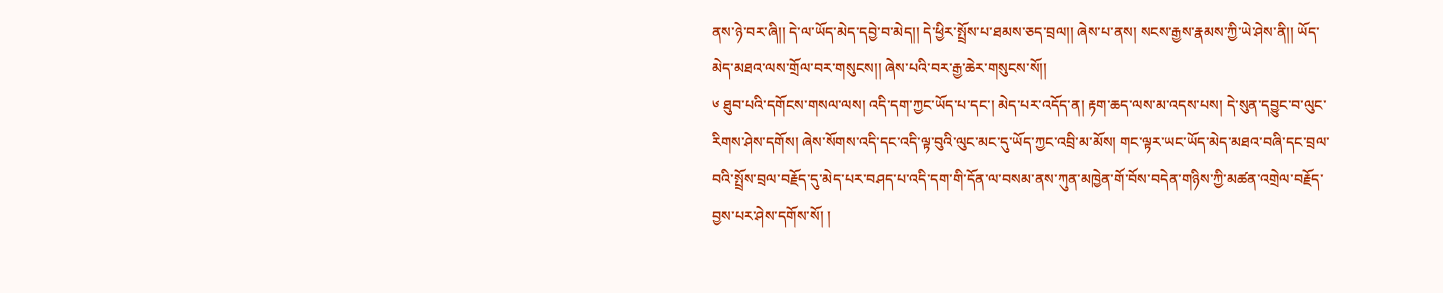ནས་ཉེ་བར་ཞི།། དེ་ལ་ཡོད་མེད་དབྱེ་བ་མེད།། དེ་ཕྱིར་སྤྲོས་པ་ཐམས་ཅད་བྲལ།། ཞེས་པ་ནས། སངས་རྒྱས་རྣམས་ཀྱི་ཡེ་ཤེས་ནི།། ཡོད་མེད་མཐའ་ལས་གྲོལ་བར་གསུངས།། ཞེས་པའི་བར་རྒྱ་ཆེར་གསུངས་སོ།།
༦ ཐུབ་པའི་དགོངས་གསལ་ལས། འདི་དག་ཀྱང་ཡོད་པ་དང་། མེད་པར་འདོད་ན། རྟག་ཆད་ལས་མ་འདས་པས། དེ་སུན་དབྱུང་བ་ལུང་རིགས་ཤེས་དགོས། ཞེས་སོགས་འདི་དང་འདི་ལྟ་བུའི་ལུང་མང་དུ་ཡོད་ཀྱང་འབྲི་མ་མོས། གང་ལྟར་ཡང་ཡོད་མེད་མཐའ་བཞི་དང་བྲལ་བའི་སྤྲོས་བྲལ་བརྗོད་དུ་མེད་པར་བཤད་པ་འདི་དག་གི་དོན་ལ་བསམ་ནས་ཀུན་མཁྱེན་གོ་བོས་བདེན་གཉིས་ཀྱི་མཚན་འགྲེལ་བརྗོད་བྱས་པར་ཤེས་དགོས་སོ། །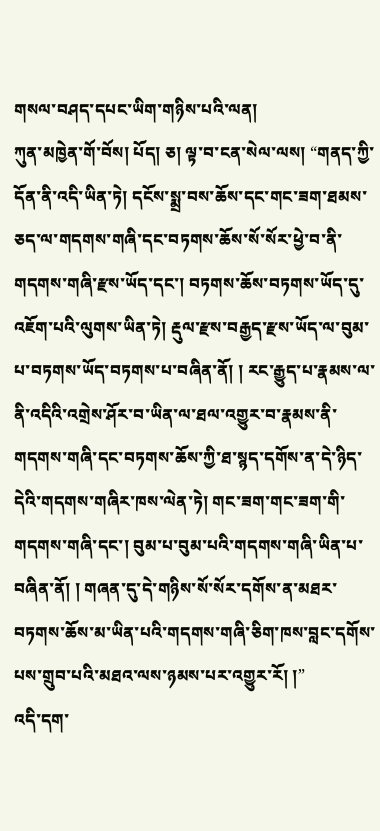གསལ་བཤད་དཔང་ཡིག་གཉིས་པའི་ལན།
ཀུན་མཁྱེན་གོ་བོས། པོད། ཅ། ལྟ་བ་ངན་སེལ་ལས། “གནད་ཀྱི་དོན་ནི་འདི་ཡིན་ཏེ། དངོས་སྨྲ་བས་ཆོས་དང་གང་ཟག་ཐམས་ཅད་ལ་གདགས་གཞི་དང་བཏགས་ཆོས་སོ་སོར་ཕྱེ་བ་ནི་གདགས་གཞི་རྫས་ཡོད་དང་། བཏགས་ཆོས་བཏགས་ཡོད་དུ་འཇོག་པའི་ལུགས་ཡིན་ཏེ། རྡུལ་རྫས་བརྒྱད་རྫས་ཡོད་ལ་བུམ་པ་བཏགས་ཡོད་བཏགས་པ་བཞིན་ནོ། ། རང་རྒྱུད་པ་རྣམས་ལ་ནི་འདིའི་འགྲེས་ཤོར་བ་ཡིན་ལ་ཐལ་འགྱུར་བ་རྣམས་ནི་གདགས་གཞི་དང་བཏགས་ཆོས་ཀྱི་ཐ་སྙད་དགོས་ན་དེ་ཉིད་དེའི་གདགས་གཞིར་ཁས་ལེན་ཏེ། གང་ཟག་གང་ཟག་གི་གདགས་གཞི་དང་། བུམ་པ་བུམ་པའི་གདགས་གཞི་ཡིན་པ་བཞིན་ནོ། ། གཞན་དུ་དེ་གཉིས་སོ་སོར་དགོས་ན་མཐར་བཏགས་ཆོས་མ་ཡིན་པའི་གདགས་གཞི་ཅིག་ཁས་བླང་དགོས་པས་གྲུབ་པའི་མཐའ་ལས་ཉམས་པར་འགྱུར་རོ། །”
འདི་དག་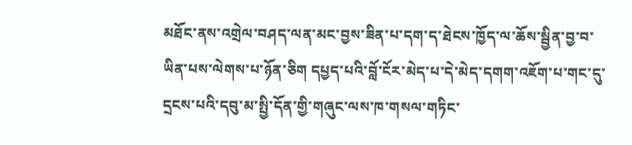མཐོང་ནས་འགྲེལ་བཤད་ལན་མང་བྱས་ཟིན་པ་དག་ད་ཐེངས་ཁྱོད་ལ་ཆོས་སྦྱིན་བྱ་བ་ཡིན་པས་ལེགས་པ་ཉོན་ཅིག དཔྱད་པའི་བློ་ངོར་མེད་པ་དེ་མེད་དགག་འཇོག་པ་གང་དུ་དྲངས་པའི་དབུ་མ་སྤྱི་དོན་གྱི་གཞུང་ལས་ཁ་གསལ་གཏིང་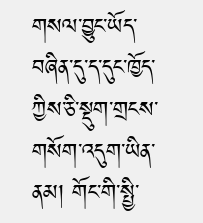གསལ་བྱུང་ཡོད་བཞིན་དུ་ད་དུང་ཁྱོད་ཀྱིས་ཅི་སྡུག་གྲངས་གསོག་འདུག་ཡིན་ནམ། གོང་གི་སྤྱི་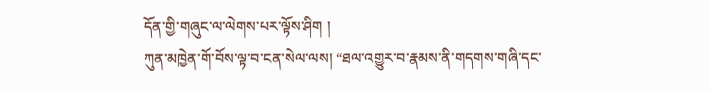དོན་གྱི་གཞུང་ལ་ལེགས་པར་ལྟོས་ཤིག །
ཀུན་མཁྱེན་གོ་བོས་ལྟ་བ་ངན་སེལ་ལས། “ཐལ་འགྱུར་བ་རྣམས་ནི་གདགས་གཞི་དང་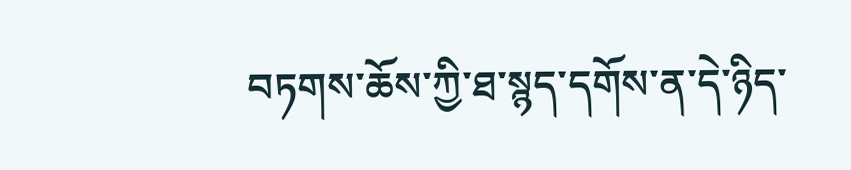བཏགས་ཆོས་ཀྱི་ཐ་སྙད་དགོས་ན་དེ་ཉིད་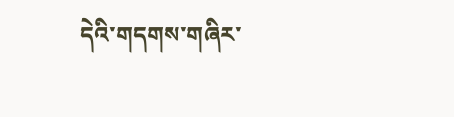དེའི་གདགས་གཞིར་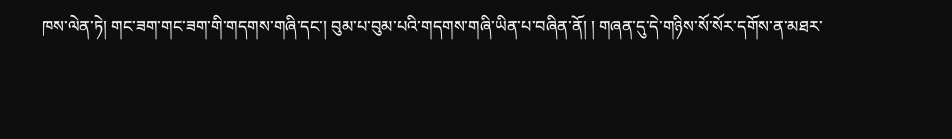ཁས་ལེན་ཏེ། གང་ཟག་གང་ཟག་གི་གདགས་གཞི་དང་། བུམ་པ་བུམ་པའི་གདགས་གཞི་ཡིན་པ་བཞིན་ནོ། ། གཞན་དུ་དེ་གཉིས་སོ་སོར་དགོས་ན་མཐར་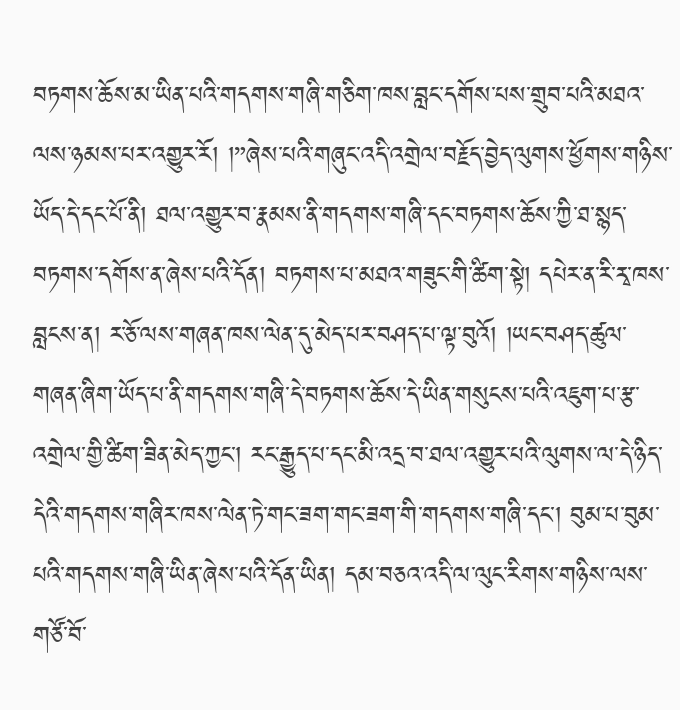བཏགས་ཆོས་མ་ཡིན་པའི་གདགས་གཞི་གཅིག་ཁས་བླང་དགོས་པས་གྲུབ་པའི་མཐའ་ལས་ཉམས་པར་འགྱུར་རོ། །”ཞེས་པའི་གཞུང་འདི་འགྲེལ་བརྗོད་བྱེད་ལུགས་ཕྱོགས་གཉིས་ཡོད་དེ་དང་པོ་ནི། ཐལ་འགྱུར་བ་རྣམས་ནི་གདགས་གཞི་དང་བཏགས་ཆོས་ཀྱི་ཐ་སྙད་བཏགས་དགོས་ན་ཞེས་པའི་དོན། བཏགས་པ་མཐའ་གཟུང་གི་ཚིག་སྟེ། དཔེར་ན་རི་རྭ་ཁས་བླངས་ན། ར་ཅོ་ལས་གཞན་ཁས་ལེན་དུ་མེད་པར་བཤད་པ་ལྟ་བུའོ། །ཡང་བཤད་ཚུལ་གཞན་ཞིག་ཡོད་པ་ནི་གདགས་གཞི་དེ་བཏགས་ཆོས་དེ་ཡིན་གསུངས་པའི་འཇུག་པ་རྩ་འགྲེལ་གྱི་ཚིག་ཟིན་མེད་ཀྱང་། རང་རྒྱུད་པ་དང་མི་འདྲ་བ་ཐལ་འགྱུར་པའི་ལུགས་ལ་དེ་ཉིད་དེའི་གདགས་གཞིར་ཁས་ལེན་ཏེ་གང་ཟག་གང་ཟག་གི་གདགས་གཞི་དང་། བུམ་པ་བུམ་པའི་གདགས་གཞི་ཡིན་ཞེས་པའི་དོན་ཡིན། དམ་བཅའ་འདི་ལ་ལུང་རིགས་གཉིས་ལས་གཙོ་བོ་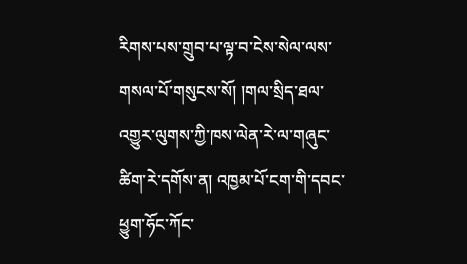རིགས་པས་གྲུབ་པ་ལྟ་བ་ངེས་སེལ་ལས་གསལ་པོ་གསུངས་སོ། །གལ་སྲིད་ཐལ་འགྱུར་ལུགས་ཀྱི་ཁས་ལེན་རེ་ལ་གཞུང་ཚིག་རེ་དགོས་ན། འཁྱམ་པོ་ངག་གི་དབང་ཕྱུག་ཧོང་ཀོང་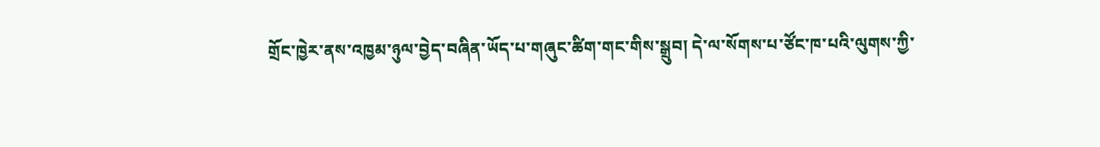གྲོང་ཁྱེར་ནས་འཁྱམ་ཉུལ་བྱེད་བཞིན་ཡོད་པ་གཞུང་ཚིག་གང་གིས་སྒྲུབ། དེ་ལ་སོགས་པ་ཙོང་ཁ་པའི་ལུགས་ཀྱི་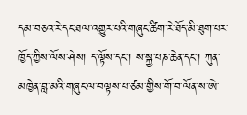དམ་བཅའ་རེ་དང་ཐལ་འགྱུར་པའི་གཞུང་ཚིག་རེ་ཐོད་མི་ཐུག་པར་ཁྱོད་ཀྱིས་ལོས་ཤེས། ད་ལྟོས་དང་། ས་སྐྱ་པཎ་ཆེན་དང་། ཀུན་མཁྱེན་བླ་མའི་གཞུང་ལ་བལྟས་པ་ཙམ་གྱིས་གོ་བ་ལོན་ས་ཨེ་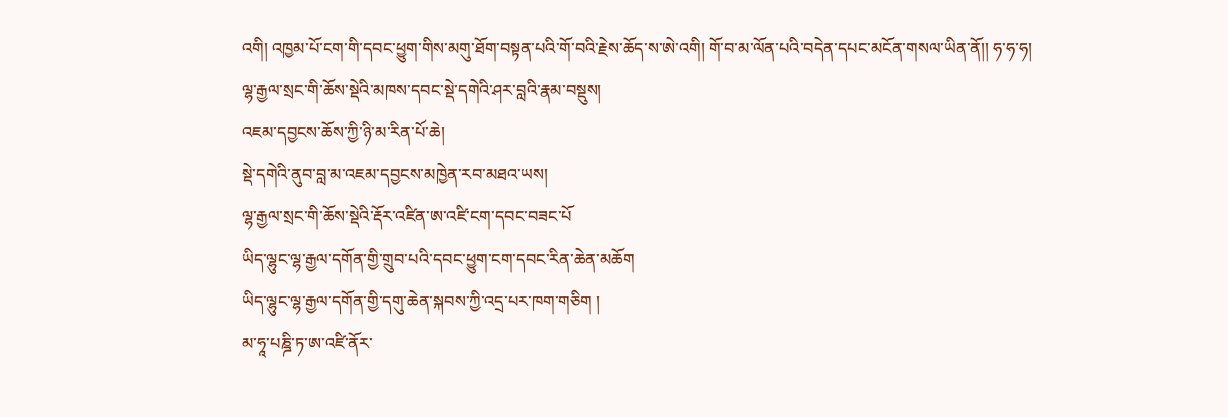འགི། འཁྱམ་པོ་ངག་གི་དབང་ཕྱུག་གིས་མགུ་ཐོག་བསྟན་པའི་གོ་བའི་རྗེས་ཆོད་ས་ཨེ་འགི། གོ་བ་མ་ལོན་པའི་བདེན་དཔང་མངོན་གསལ་ཡིན་ནོ།། ཧ་ཧ་ཧ།
ལྷ་རྒྱལ་སྲང་གི་ཆོས་སྡེའི་མཁས་དབང་སྡེ་དགེའི་ཤར་བླའི་རྣམ་བསྡུས།
འཇམ་དབྱངས་ཆོས་ཀྱི་ཉི་མ་རིན་པོ་ཆེ།
སྡེ་དགེའི་ནུབ་བླ་མ་འཇམ་དབྱངས་མཁྱེན་རབ་མཐའ་ཡས།
ལྷ་རྒྱལ་སྲང་གི་ཆོས་སྡེའི་རྡོར་འཛིན་ཨ་འཛི་ངག་དབང་བཟང་པོ
ཡིད་ལྷུང་ལྷ་རྒྱལ་དགོན་གྱི་གྲུབ་པའི་དབང་ཕྱུག་ངག་དབང་རིན་ཆེན་མཆོག
ཡིད་ལྷུང་ལྷ་རྒྱལ་དགོན་གྱི་དགུ་ཆེན་སྐབས་ཀྱི་འདྲ་པར་ཁག་གཅིག །
མ་ཧཱ་པཎྜི་ཏ་ཨ་འཛི་ནོར་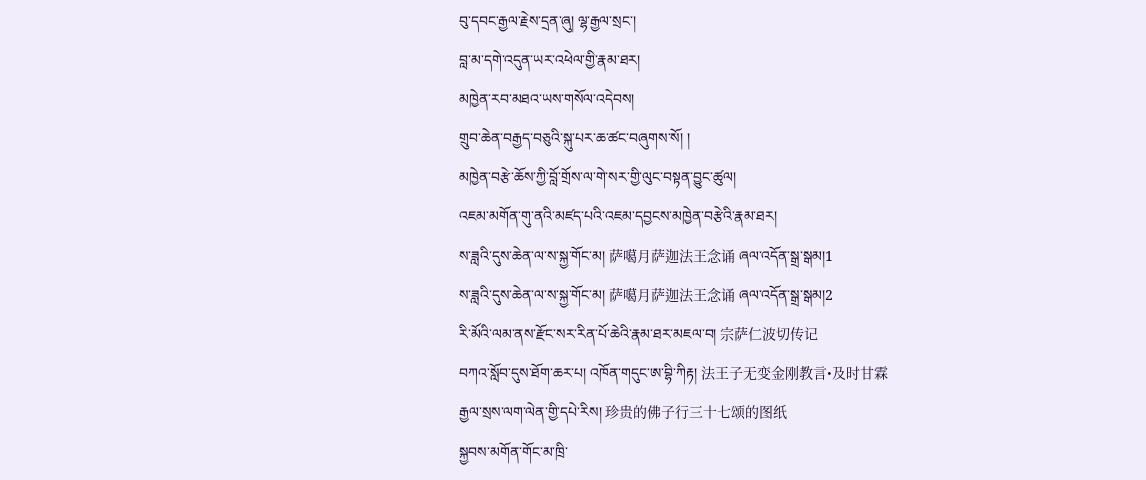བུ་དབང་རྒྱལ་རྗེས་དྲན་ཞུ། ལྷ་རྒྱལ་སྲང་།
བླ་མ་དགེ་འདུན་ཡར་འཕེལ་གྱི་རྣམ་ཐར།
མཁྱེན་རབ་མཐའ་ཡས་གསོལ་འདེབས།
གྲུབ་ཆེན་བརྒྱད་བཅུའི་སྐུ་པར་ཆ་ཚང་བཞུགས་སོ། །
མཁྱེན་བརྩེ་ཆོས་ཀྱི་བློ་གྲོས་ལ་གེ་སར་གྱི་ལུང་བསྟན་བྱུང་ཚུལ།
འཇམ་མགོན་གུ་ནའི་མཛད་པའི་འཇམ་དབྱངས་མཁྱེན་བརྩེའི་རྣམ་ཐར།
ས་ཟླའི་དུས་ཆེན་ལ་ས་སྐྱ་གོང་མ། 萨噶月萨迦法王念诵 ཞལ་འདོན་སྒྲ་སྒམ།1
ས་ཟླའི་དུས་ཆེན་ལ་ས་སྐྱ་གོང་མ། 萨噶月萨迦法王念诵 ཞལ་འདོན་སྒྲ་སྒམ།2
རི་མོའི་ལམ་ནས་རྫོང་སར་རིན་པོ་ཆེའི་རྣམ་ཐར་མཇལ་བ། 宗萨仁波切传记
བཀའ་སློབ་དུས་ཐོག་ཆར་པ། འཁོན་གདུང་ཨ་བྷི་ཀིརྟ། 法王子无变金刚教言•及时甘霖
རྒྱལ་སྲས་ལག་ལེན་གྱི་དཔེ་རིས། 珍贵的佛子行三十七颂的图纸
སྐྱབས་མགོན་གོང་མ་ཁྲི་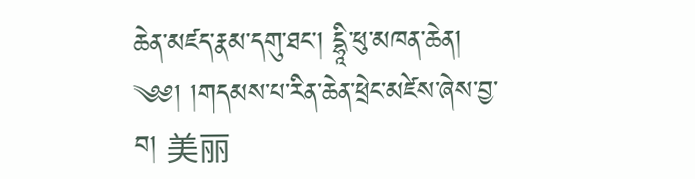ཆེན་མཛད་རྣམ་དགུ་ཐང་། དྷཱི་ཕུ་མཁན་ཆེན།
༄༅། །གདམས་པ་རིན་ཆེན་ཕྲེང་མཛེས་ཞེས་བྱ་བ། 美丽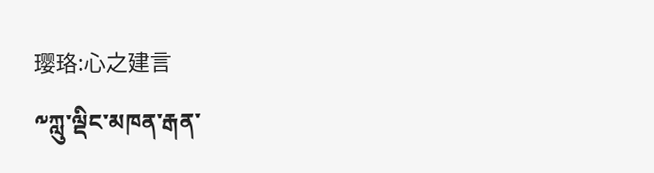璎珞:心之建言
༸ཀླུ་ལྡིང་མཁན་རྒན་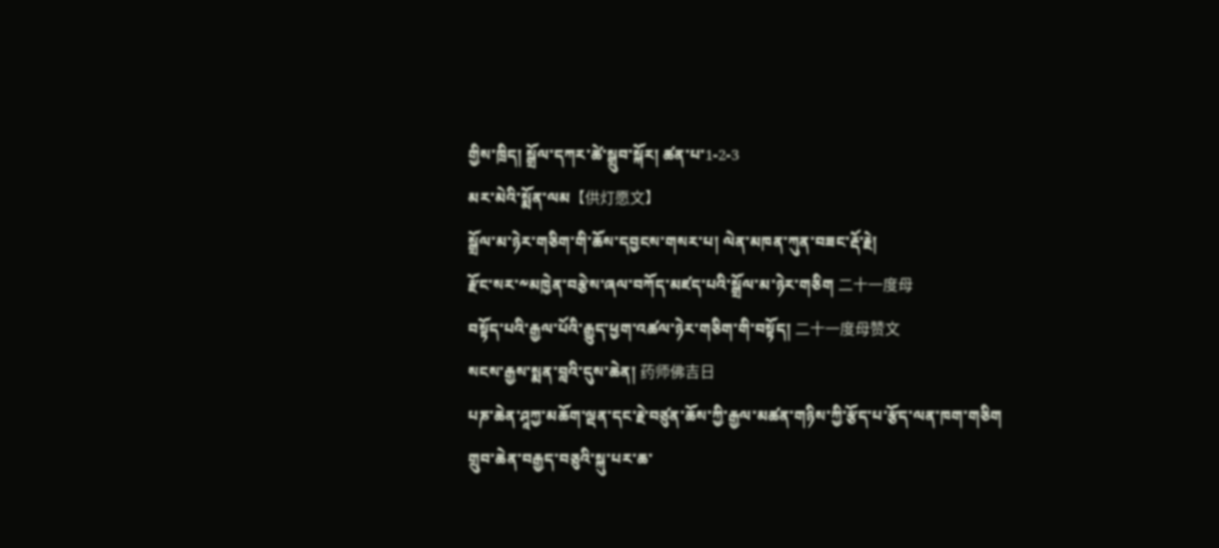གྱིས་ཁྲིད། སྒྲོལ་དཀར་ཚེ་སྒྲུབ་སྐོར། ཚན་པ་1-2-3
མར་མེའི་སྨོན་ལམ【供灯愿文】
སྒྲོལ་མ་ཉེར་གཅིག་གི་ཆོས་དབྱངས་གསར་པ། ལེན་མཁན་ཀུན་བཟང་རྡོ་རྗེ།
རྫོང་སར་༸མཁྱེན་བརྩེས་ཞལ་བཀོད་མཛད་པའི་སྒྲོལ་མ་ཉེར་གཅིག 二十一度母
བསྟོད་པའི་རྒྱལ་པོའི་རྒྱུད་ཕྱག་འཚལ་ཉེར་གཅིག་གི་བསྟོད། 二十一度母赞文
སངས་རྒྱས་སྨན་བླའི་དུས་ཆེན། 药师佛吉日
པཎ་ཆེན་ཤཱཀྱ་མཆོག་ལྡན་དང་རྗེ་བཙུན་ཆོས་ཀྱི་རྒྱལ་མཚན་གཉིས་ཀྱི་རྩོད་པ་རྩོད་ལན་ཁག་གཅིག
གྲུབ་ཆེན་བརྒྱད་བཅུའི་སྐུ་པར་ཆ་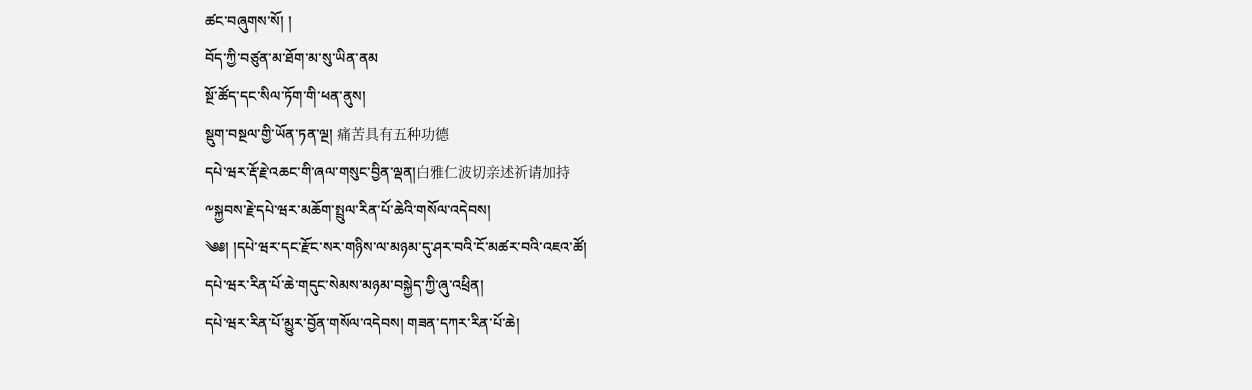ཚང་བཞུགས་སོ། །
བོད་ཀྱི་བཙུན་མ་ཐོག་མ་སུ་ཡིན་ནམ
སྔོ་ཚོད་དང་སིལ་ཏོག་གི་ཕན་ནུས།
སྡུག་བསྔལ་གྱི་ཡོན་ཏན་ལྔ། 痛苦具有五种功德
དཔེ་ཝར་རྡོ་རྗེ་འཆང་གི་ཞལ་གསུང་བྱིན་ལྡན།白雅仁波切亲述祈请加持
༸སྐྱབས་རྗེ་དཔེ་ཝར་མཆོག་སྤྲུལ་རིན་པོ་ཆེའི་གསོལ་འདེབས།
༄༅། །དཔེ་ཝར་དང་རྫོང་སར་གཉིས་ལ་མཉམ་དུ་ཤར་བའི་ངོ་མཚར་བའི་འཇའ་ཚོ།
དཔེ་ཝར་རིན་པོ་ཆེ་གདུང་སེམས་མཉམ་བསྐྱེད་ཀྱི་ཞུ་འཕྲིན།
དཔེ་ཝར་རིན་པོ་མྱུར་བྱོན་གསོལ་འདེབས། གཟན་དཀར་རིན་པོ་ཆེ།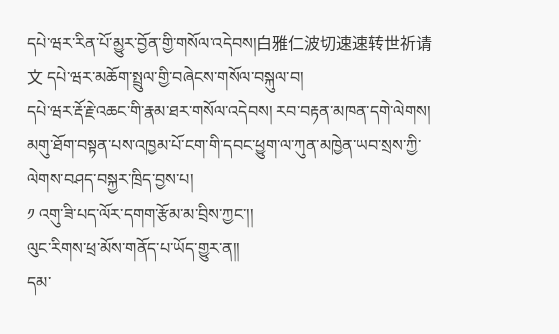དཔེ་ཝར་རིན་པོ་མྱུར་བྱོན་གྱི་གསོལ་འདེབས།白雅仁波切速速转世祈请文 དཔེ་ཝར་མཆོག་སྤྲུལ་གྱི་བཞེངས་གསོལ་བསྐུལ་བ།
དཔེ་ཝར་རྡོ་རྗེ་འཆང་གི་རྣམ་ཐར་གསོལ་འདེབས། རབ་བརྟན་མཁན་དགེ་ལེགས།
མགུ་ཐོག་བསྟན་པས་འཁྱམ་པོ་ངག་གི་དབང་ཕྱུག་ལ་ཀུན་མཁྱེན་ཡབ་སྲས་ཀྱི་ལེགས་བཤད་བསྐྱར་ཁྲིད་བྱས་པ།
༡ འགུ་ཟི་པད་ལོར་དགག་རྩོམ་མ་བྲིས་ཀྱང་།།
ལུང་རིགས་ཕྲ་མོས་གནོད་པ་ཡོད་གྱུར་ན།།
དམ་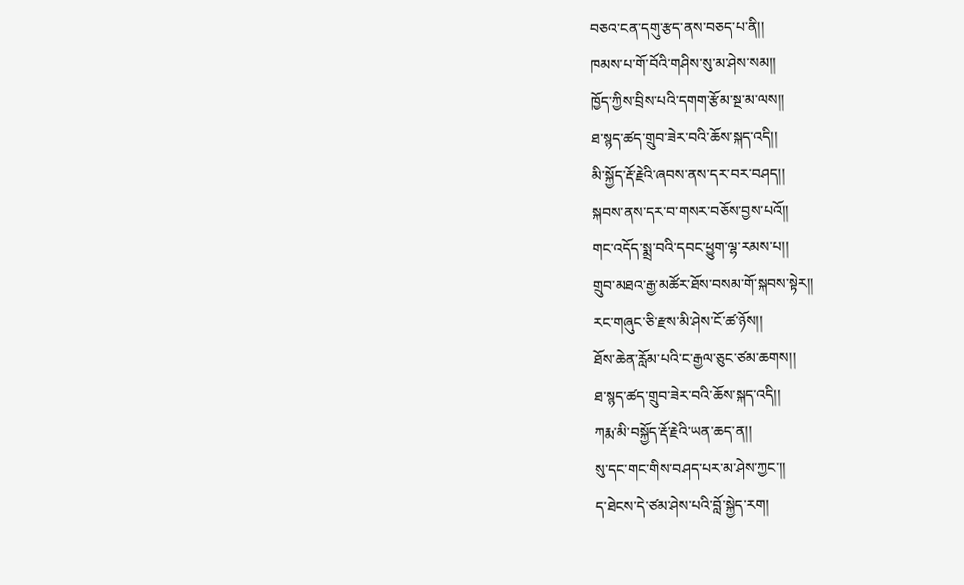བཅའ་ངན་དགུ་རྩད་ནས་བཅད་པ་ནི།།
ཁམས་པ་གོ་བོའི་གཤིས་སུ་མ་ཤེས་སམ།།
ཁྱོད་ཀྱིས་བྲིས་པའི་དགག་རྩོམ་སྔ་མ་ལས།།
ཐ་སྙད་ཚད་གྲུབ་ཟེར་བའི་ཆོས་སྐད་འདི།།
མི་སྐྱོད་རྡོ་རྗེའི་ཞབས་ནས་དར་བར་བཤད།།
སྐབས་ནས་དར་བ་གསར་བཅོས་བྱས་པའོ།།
གང་འདོད་སྨྲ་བའི་དབང་ཕྱུག་ལྷ་རམས་པ།།
གྲུབ་མཐའ་རྒྱ་མཚོར་ཐོས་བསམ་གོ་སྐབས་སྟེར།།
རང་གཞུང་ཅི་རྫས་མི་ཤེས་ངོ་ཚ་ཉོས།།
ཐོས་ཆེན་རློམ་པའི་ང་རྒྱལ་ཅུང་ཙམ་ཆགས།།
ཐ་སྙད་ཚད་གྲུབ་ཟེར་བའི་ཆོས་སྐད་འདི།།
ཀརྨ་མི་བསྐྱོད་རྡོ་རྗེའི་ཡན་ཆད་ན།།
སུ་དང་གང་གིས་བཤད་པར་མ་ཤེས་ཀྱང་།།
ད་ཐེངས་དེ་ཙམ་ཤེས་པའི་བློ་སྐྱེད་རག།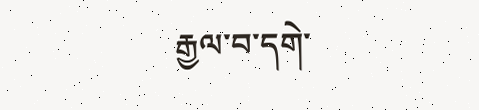རྒྱལ་བ་དགེ་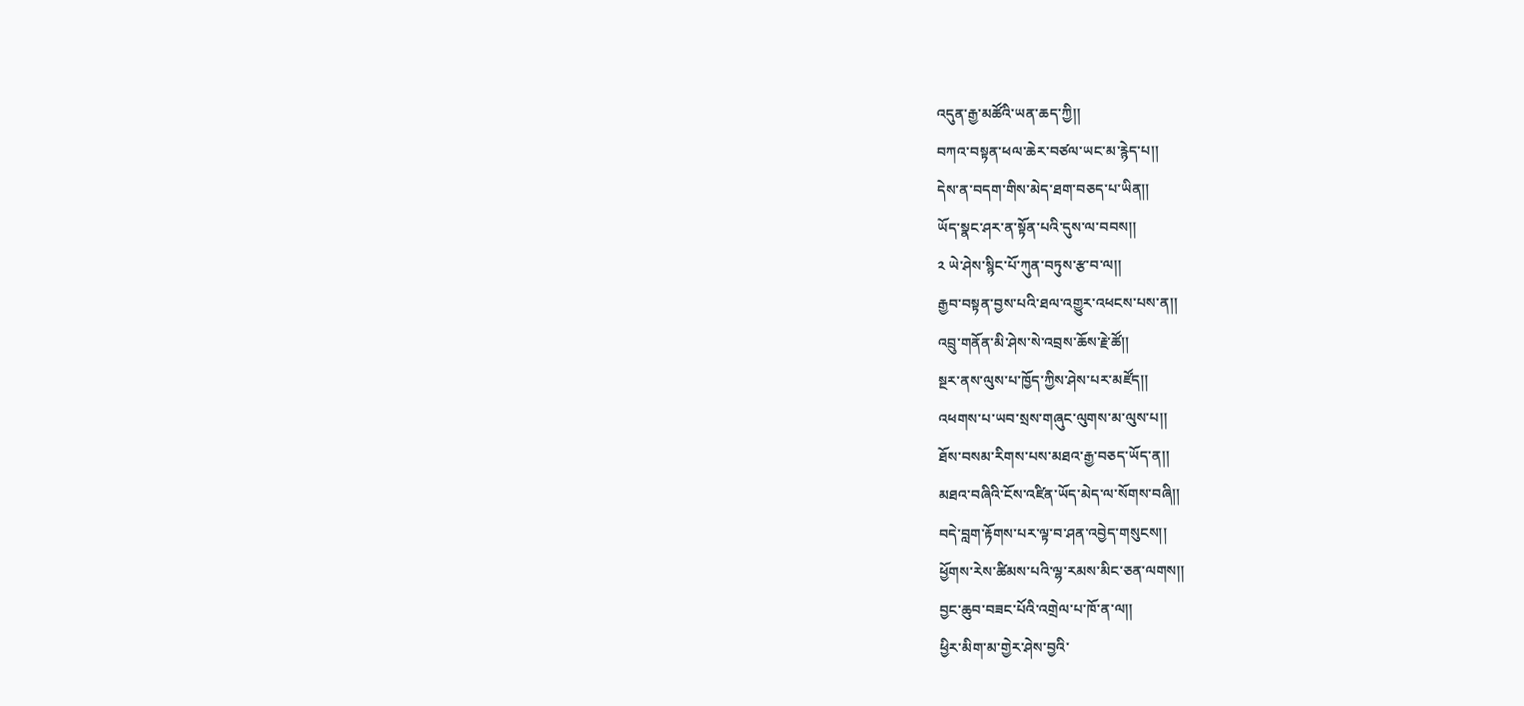འདུན་རྒྱ་མཚོའི་ཡན་ཆད་ཀྱི།།
བཀའ་བསྟན་ཕལ་ཆེར་བཙལ་ཡང་མ་རྙེད་པ།།
དེས་ན་བདག་གིས་མེད་ཐག་བཅད་པ་ཡིན།།
ཡོད་སྣང་ཤར་ན་སྟོན་པའི་དུས་ལ་བབས།།
༢ ཡེ་ཤེས་སྙིང་པོ་ཀུན་བཏུས་རྩ་བ་ལ།།
རྒྱབ་བསྟན་བྱས་པའི་ཐལ་འགྱུར་འཕངས་པས་ན།།
འབྲུ་གནོན་མི་ཤེས་སེ་འབྲས་ཆོས་རྗེ་ཚོ།།
སྔར་ནས་ལུས་པ་ཁྱོད་ཀྱིས་ཤེས་པར་མཛོད།།
འཕགས་པ་ཡབ་སྲས་གཞུང་ལུགས་མ་ལུས་པ།།
ཐོས་བསམ་རིགས་པས་མཐའ་རྒྱ་བཅད་ཡོད་ན།།
མཐའ་བཞིའི་ངོས་འཛིན་ཡོད་མེད་ལ་སོགས་བཞི།།
བདེ་བླག་རྟོགས་པར་ལྟ་བ་ཤན་འབྱེད་གསུངས།།
ཕྱོགས་རེས་ཚིམས་པའི་ལྷ་རམས་མིང་ཅན་ལགས།།
བྱང་ཆུབ་བཟང་པོའི་འགྲེལ་པ་ཁོ་ན་ལ།།
ཕྱིར་མིག་མ་གྱེར་ཤེས་བྱའི་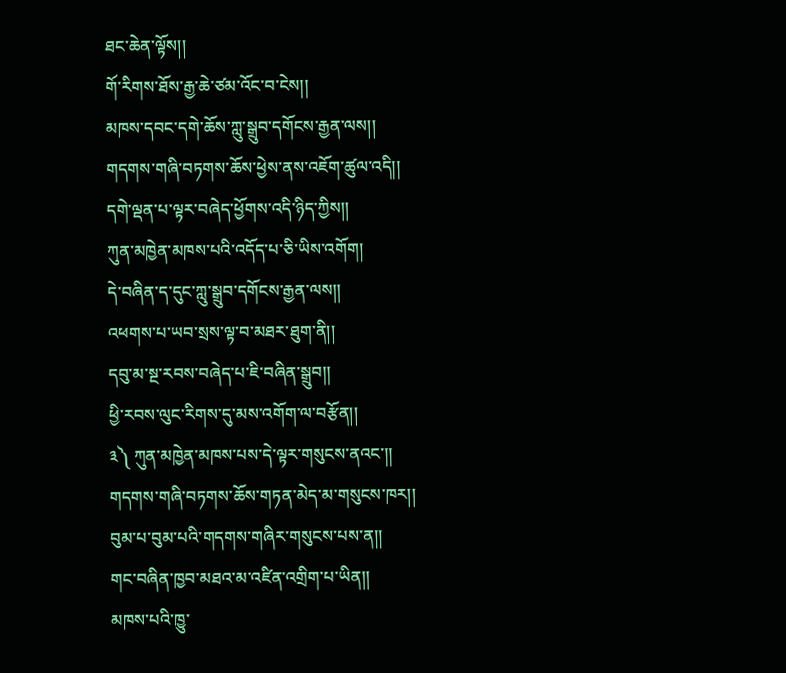ཐང་ཆེན་ལྟོས།།
གོ་རིགས་ཐོས་རྒྱ་ཆེ་ཙམ་འོང་བ་ངེས།།
མཁས་དབང་དགེ་ཆོས་ཀླུ་སྒྲུབ་དགོངས་རྒྱན་ལས།།
གདགས་གཞི་བཏགས་ཆོས་ཕྱེས་ནས་འཇོག་ཚུལ་འདི།།
དགེ་ལྡན་པ་ལྟར་བཞེད་ཕྱོགས་འདི་ཉིད་ཀྱིས།།
ཀུན་མཁྱེན་མཁས་པའི་འདོད་པ་ཅི་ཡིས་འགོག།
དེ་བཞིན་ད་དུང་ཀླུ་སྒྲུབ་དགོངས་རྒྱན་ལས།།
འཕགས་པ་ཡབ་སྲས་ལྟ་བ་མཐར་ཐུག་ནི།།
དབུ་མ་སྔ་རབས་བཞེད་པ་ཇི་བཞིན་སྒྲུབ།།
ཕྱི་རབས་ལུང་རིགས་དུ་མས་འགོག་ལ་བརྩོན།།
༣༽ ཀུན་མཁྱེན་མཁས་པས་དེ་ལྟར་གསུངས་ནའང་།།
གདགས་གཞི་བཏགས་ཆོས་གཏན་མེད་མ་གསུངས་ཁར།།
བུམ་པ་བུམ་པའི་གདགས་གཞིར་གསུངས་པས་ན།།
གང་བཞིན་ཁྱབ་མཐའ་མ་འཛིན་འགྲིག་པ་ཡིན།།
མཁས་པའི་ཁྱུ་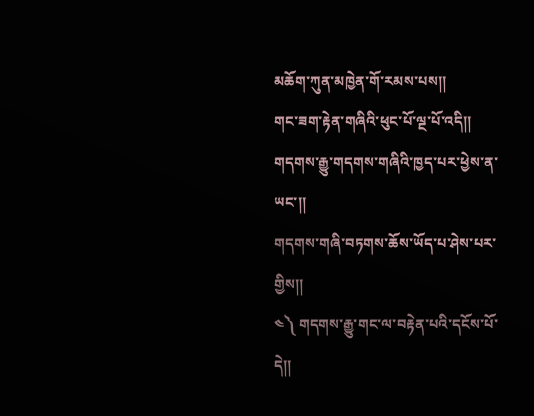མཆོག་ཀུན་མཁྱེན་གོ་རམས་པས།།
གང་ཟག་རྟེན་གཞིའི་ཕུང་པོ་ལྔ་པོ་འདི།།
གདགས་རྒྱུ་གདགས་གཞིའི་ཁྱད་པར་ཕྱེས་ན་ཡང་།།
གདགས་གཞི་བཏགས་ཆོས་ཡོད་པ་ཤེས་པར་གྱིས།།
༤༽ གདགས་རྒྱུ་གང་ལ་བརྟེན་པའི་དངོས་པོ་དེ།།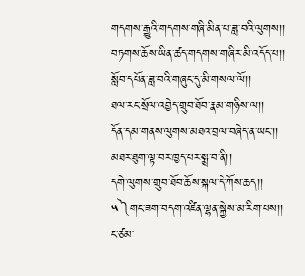གདགས་རྒྱུའི་གདགས་གཞི་མིན་པ་ཟླ་བའི་ལུགས།།
བཏགས་ཆོས་ཡིན་ཚད་གདགས་གཞིར་མི་འདོད་པ།།
སློབ་དཔོན་ཟླ་བའི་གཞུང་དུ་མི་གསལ་ལོ།།
ཐལ་རང་སྲོལ་འབྱེད་གྲུབ་ཐོབ་རྣམ་གཉིས་ལ།།
དོན་དམ་གནས་ལུགས་མཐའ་བྲལ་བཞེད་ན་ཡང་།།
མཐར་ཐུག་ལྟ་བར་ཁྱད་པར་སྨྲ་བ་ནི།།
དགེ་ལུགས་གྲུབ་ཐོབ་ཆོས་སྐལ་དེ་ཀོས་ཆད།།
༥༽གང་ཟག་བདག་འཛིན་ལྷན་སྐྱེས་མ་རིག་པས།།
ང་ཙམ་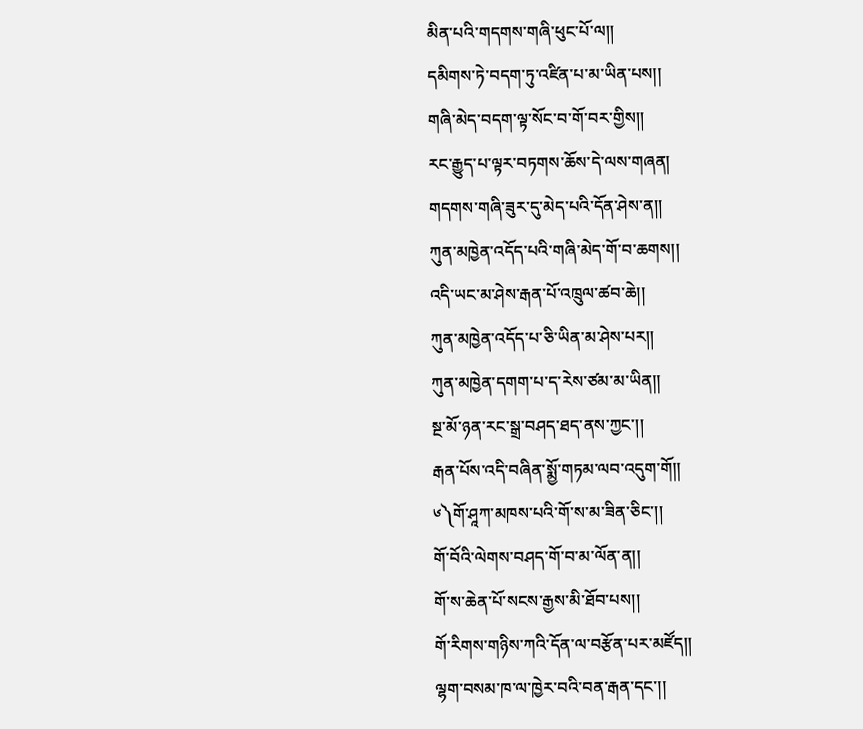མིན་པའི་གདགས་གཞི་ཕུང་པོ་ལ།།
དམིགས་ཏེ་བདག་ཏུ་འཛིན་པ་མ་ཡིན་པས།།
གཞི་མེད་བདག་ལྟ་སོང་བ་གོ་བར་གྱིས།།
རང་རྒྱུད་པ་ལྟར་བཏགས་ཆོས་དེ་ལས་གཞན།
གདགས་གཞི་ཟུར་དུ་མེད་པའི་དོན་ཤེས་ན།།
ཀུན་མཁྱེན་འདོད་པའི་གཞི་མེད་གོ་བ་ཆགས།།
འདི་ཡང་མ་ཤེས་རྒན་པོ་འཁྲུལ་ཚབ་ཆེ།།
ཀུན་མཁྱེན་འདོད་པ་ཅི་ཡིན་མ་ཤེས་པར།།
ཀུན་མཁྱེན་དགག་པ་ད་རེས་ཙམ་མ་ཡིན།།
སྔ་མོ་ཉན་རང་སྒྲ་བཤད་ཐད་ནས་ཀྱང་།།
རྒན་པོས་འདི་བཞིན་སྨྱོ་གཏམ་ལབ་འདུག་གོ།།
༦༽གོ་ཤཱཀ་མཁས་པའི་གོ་ས་མ་ཟིན་ཅིང་།།
གོ་བོའི་ལེགས་བཤད་གོ་བ་མ་ལོན་ན།།
གོ་ས་ཆེན་པོ་སངས་རྒྱས་མི་ཐོབ་པས།།
གོ་རིགས་གཉིས་ཀའི་དོན་ལ་བརྩོན་པར་མཛོད།།
ལྷག་བསམ་ཁ་ལ་ཁྱེར་བའི་བན་རྒན་དང་།།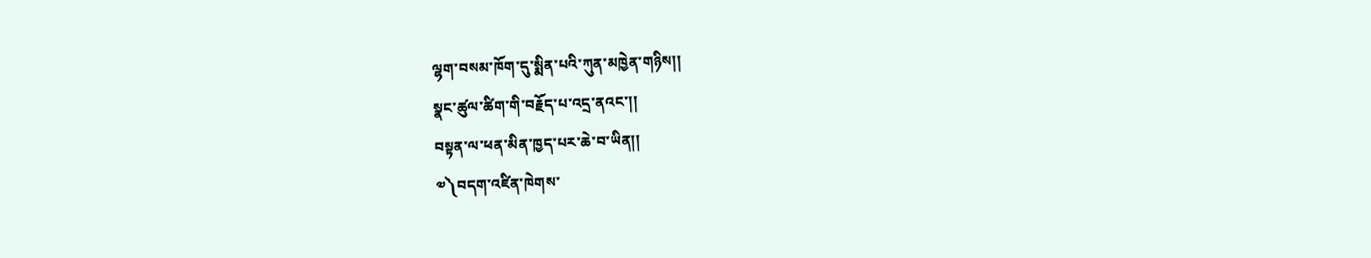ལྷག་བསམ་ཁོག་དུ་སྨིན་པའི་ཀུན་མཁྱེན་གཉིས།།
སྣང་ཚུལ་ཚིག་གི་བརྗོད་པ་འདྲ་ནའང་།།
བསྟན་ལ་ཕན་མིན་ཁྱད་པར་ཆེ་བ་ཡིན།།
༧༽བདག་འཛིན་ཁེགས་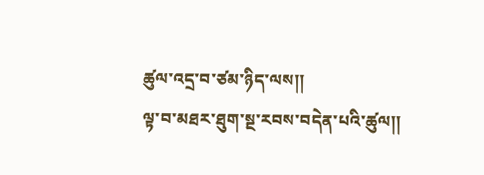ཚུལ་འདྲ་བ་ཙམ་ཉིད་ལས།།
ལྟ་བ་མཐར་ཐུག་སྔ་རབས་བདེན་པའི་ཚུལ།།